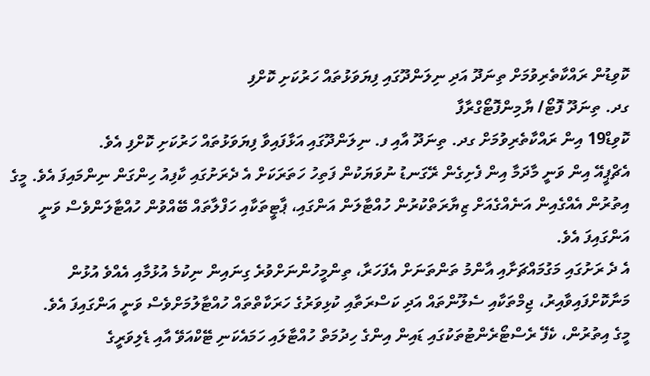ކޮވިޑުން ރައްކާތެރިވުމަށް ތިނަދޫ އަދި ނިލަންދޫގައި ފިޔަވަޅުތައް ހަރުކަށި ކޮށްފި
ގދ. ތިނަދޫ ފޮޓޯ/ ޔާމިންފޮޓޯގްރާފާ
ކޮވިޑް19 އިން ރައްކާތެރިވުމަށް ގދ. ތިނަދޫ އާއި ފ. ނިލަންދޫގައި އަޅާފައިވާ ފިޔަވަޅުތައް ހަރުކަށި ކޮށްފި އެވެ.
އެޗްޕީއޭ އިން ވަނީ މާދަމާ އިން ފެށިގެން ރޭގަނޑު ނުވަޔަކުން ފަތިހު ހަތަރަކަށް އެ ދެރަށުގައި ކާފިއު ހިންގަން ނިންމައިފަ އެވެ. މީގެ އިތުރުން އެއްގެއިން އަނެއްގެއަށް ޒިޔާރަތްކުރުން ހުއްޓާލަން އަންގައި، ޕާޓީތަކާއި ހަފްލާތައް ބޭއްވުން ހުއްޓާލަންވެސް ވަނީ އަންގައިފަ އެވެ.
އެ ދެ ރަށުގައި މަގުމައްޗަށާއި އާންމު ތަންތަނަށް އެފަހަރާ، ތިންމީހުންނަށްވުރެ ގިނައިން ނިކުމެ އުޅުމާއި އެއްވެ އުޅުން މަނާކޮށްފައިވާއިރު، ޖިމްތަކާއި ސެލޫންތައް އަދި ކަސްރަތާއި ކުޅިވަރުގެ ހަރަކާތްތައް ހުއްޓާލުމަށްވެސް ވަނީ އަންގައިފަ އެވެ.
މީގެ އިތުރުން، ކެފޭ ރެސްޓޯރެންޓުތަކުގައި ޑައިން އިންގެ ހިދުމަތް ހުއްޓާލައި ހަމައެކަނި ޓޭކްއަވޭ އާއި ޑެލިވަރީގެ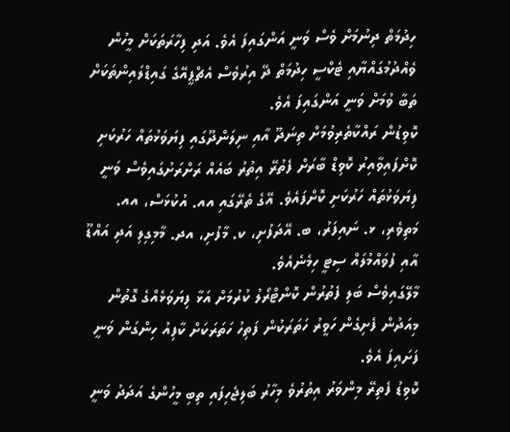ހިދުމަތް ދިނުމަށް ވެސް ވަނީ އަންގައިފަ އެވެ. އަދި ފިހާރަތަކަށް މީހުން ވެއްދުމުގައްޔާއި ޓެކްސީ ހިދުމަތް ދޭ އިރުވެސް އެޗްޕީއޭގެ ގައިޑްލައިންތަކަށް ތަބާ ވުމަށް ވަނީ އަންގައިފަ އެވެ.
ކޮވިޑުން ރައްކާތެރިވުމަށް ތިނަދޫ އާއި ނިލަންދޫގައި ފިޔަވަޅުތައް ހަރުކަށި ކޮށްފައިވާއިރު ކޮވިޑް ބާރަށް ފެތުރޭ އިތުރު ބައެއް ރަށްރަށުގައިވެސް ވަނީ ފިޔަވަޅުތައް ހަރުކަށި ކޮށްފައެވެ. އޭގެ ތެރޭގައި އއ. އުކުޅަސް، އއ. މަތިވެރި، ޅ. ނައިފަރު، ބ. އޭދަފުށި، ކ. މާފުށި، އދ. މާމިގިލި އަދި އައްޑޫ އާއި ފުވައްމުލައް ސިޓީ ހިމެނެއެވެ.
މާލޭގައިވެސް ބަލި ފެތުރުން ކޮންޓްރޯލު ކުރުމަށް އަޅާ ފިޔަވަޅެއްގެ ގޮތުން މިއަދުން ފެށިގެން ހަވީރު ހަތަރަކުން ފަތިހު ހަތަރަކަށް ކާފިއު ހިންގަން ވަނީ ފަށައިފަ އެވެ.
ކޮވިޑު ފެތިރޭ މިންވަރު އިތުރުވެ މިހާރު ބަލިޖެހިފައި ތިބި މީހުންގެ އަދަދު ވަނީ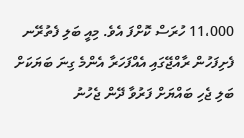11،000 ހުރަސް ކޮށްފަ އެވެ. މިއީ ބަލި ފެތުރޭނ ފެށިފަހުން ރާއްޖޭގައި އެއްފަހަރާ އެންމެ ގިނަ ބަޔަކަށް ބަލި ޖެހި ބައްޔަށް ފަރުވާ ދޭން ޖެހުނު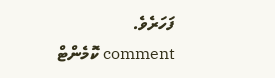ފަހަރެވެ.
comment ކޮމެންޓް